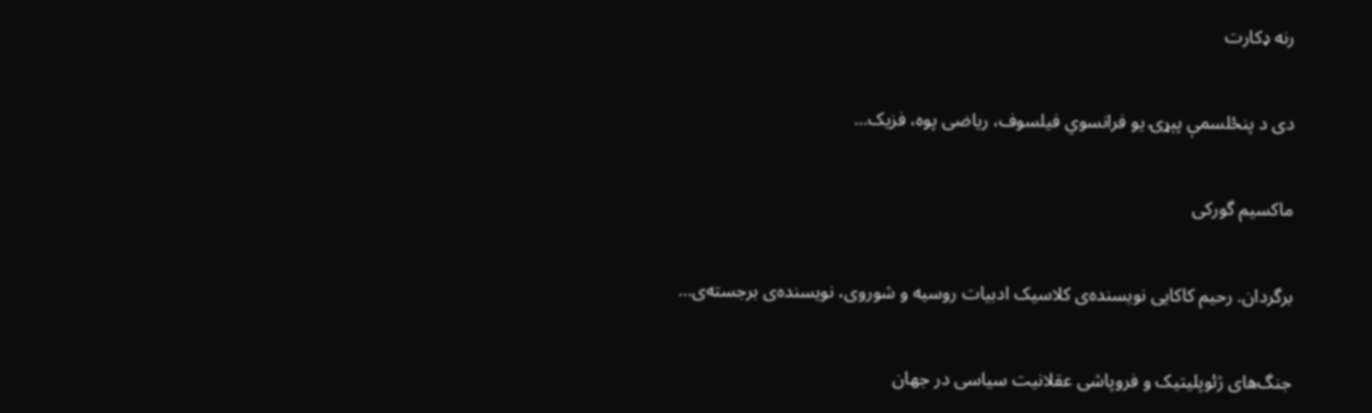رنه ډکارت

دی د پنځلسمې پېړۍ یو فرانسوي فیلسوف، ریاضی پوه، فزیک…

ماکسیم گورکی

برگردان. رحیم کاکایی نویسنده‌ی کلاسیک ادبیات روسیه و شوروی، نویسنده‌ی برجسته‌ی…

جنگ‌های ژئوپلیتیک و فروپاشی عقلانیت سیاسی در جهان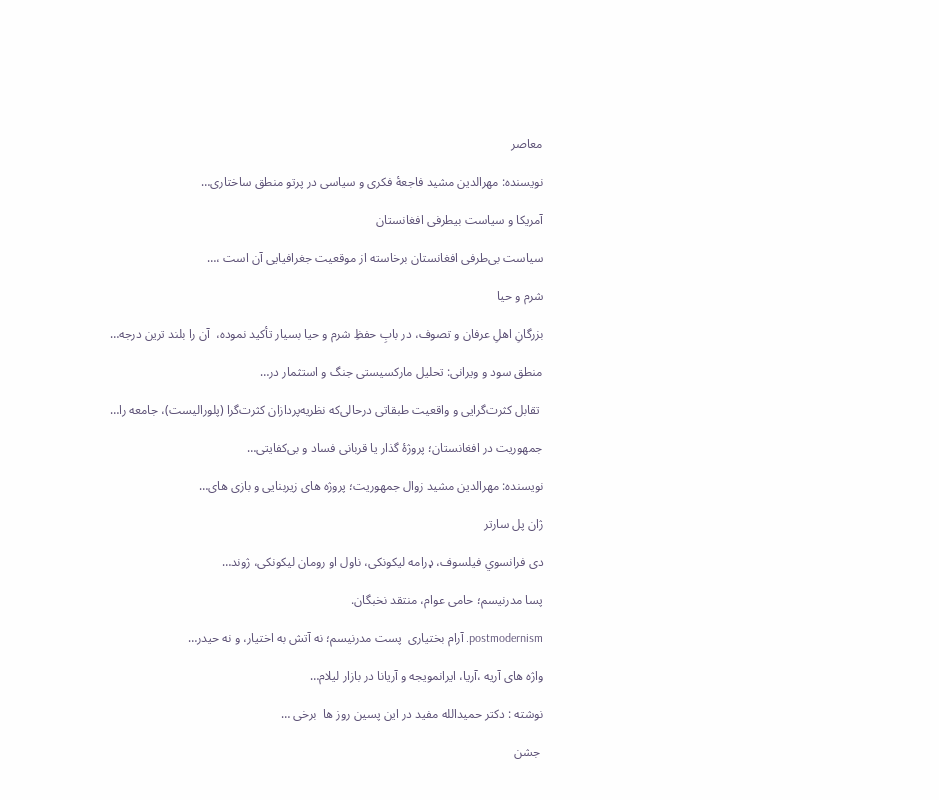معاصر

نویسنده: مهرالدین مشید فاجعهٔ فکری و سیاسی در پرتو منطق ساختاری…

آمریکا و سیاست بیطرفی افغانستان

سیاست بی‌طرفی افغانستان برخاسته از موقعیت جغرافیایی آن است ،…

شرم و حیا

بزرگانِ اهلِ عرفان و تصوف، در بابِ حفظِ شرم و حیا بسیار تأکید نموده‌،  آن را بلند ترین درجه…

منطق سود و ویرانی: تحلیل مارکسیستی جنگ و استثمار در…

 تقابل کثرت‌گرایی و واقعیت طبقاتی درحالی‌که نظریه‌پردازان کثرت‌گرا (پلورالیست)، جامعه را…

جمهوریت در افغانستان؛ پروژهٔ گذار یا قربانی فساد و بی‌کفایتی…

نویسنده: مهرالدین مشید زوال جمهوریت؛ پروژه های زیربنایی و بازی های…

ژان پل سارتر

دی فرانسوي فیلسوف، ډرامه لیکونکی، ناول او رومان لیکونکی، ژوند…

پسا مدرنیسم؛ حامی عوام، منتقد نخبگان.

postmodernism. آرام بختیاری  پست مدرنیسم؛ نه آتش به اختیار، و نه حیدر…

واژه های آریه ،آریا، ایرانمویجه و آریانا در بازار لیلام…

نوشته : دکتر حمیدالله مفید در این پسین روز ها  برخی …

 جشن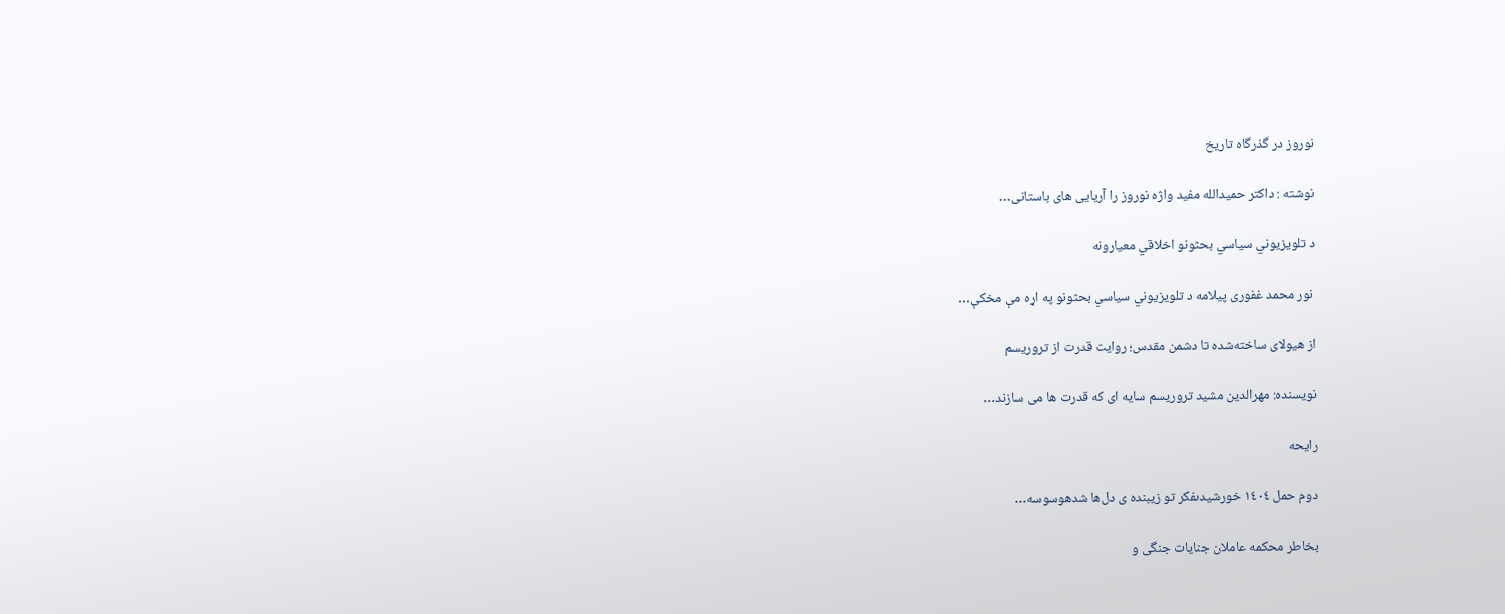نوروز در گذرگاه تاریخ

نوشته : داکتر حمیدالله مفید واژه نوروز را آریایی های باستانی…

د تلویزیوني سیاسي بحثونو اخلاقي معیارونه

 نور محمد غفوری پیلامه د تلویزیوني سیاسي بحثونو په اړه مې مخکې…

از هیولای ساخته‌شده تا دشمن مقدس؛ روایت قدرت از تروریسم

نویسنده: مهرالدین مشید تروریسم سایه ای که قدرت ها می سازند…

رايحه

دوم حمل ١٤٠٤ خورشيدىفکر تو زیبنده ‌‌‌‌‌‌ی دل‌ها شدهوسوسه…

بخاطر محکمه عاملان جنایات جنگی و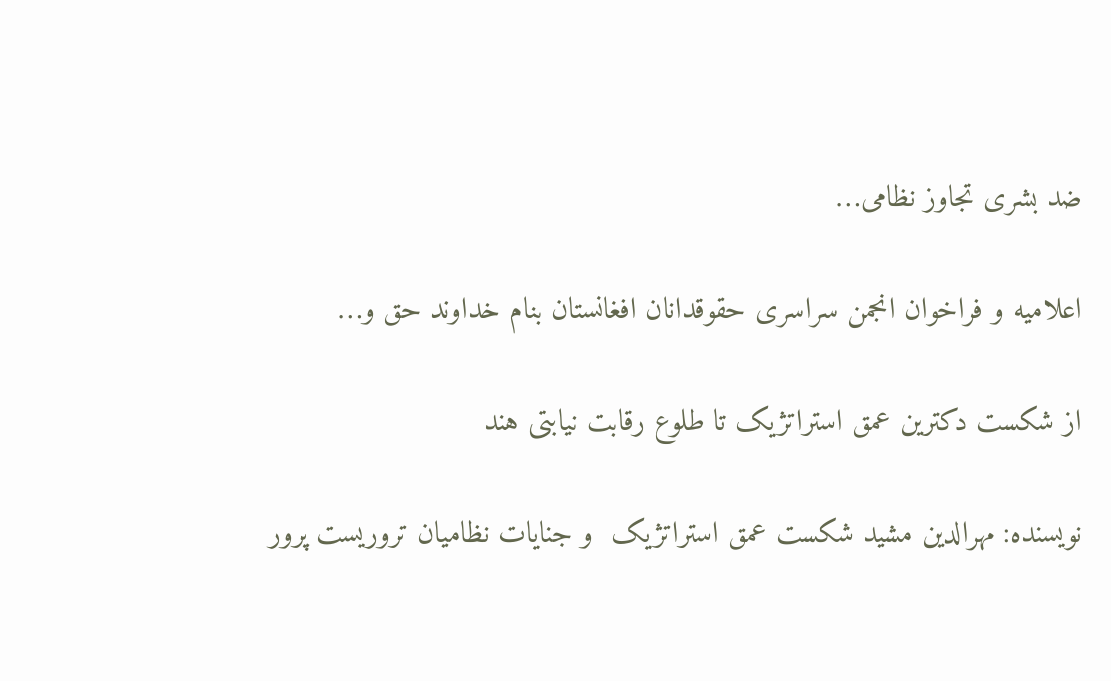ضد بشری تجاوز نظامی…

اعلامیه و فراخوان انجمن سراسری حقوقدانان افغانستان بنام خداوند حق و…

از شکست دکترین عمق استراتژیک تا طلوع رقابت نیابتی هند

نویسنده: مهرالدین مشید شکست عمق استراتژیک  و جنایات نظامیان تروریست پرور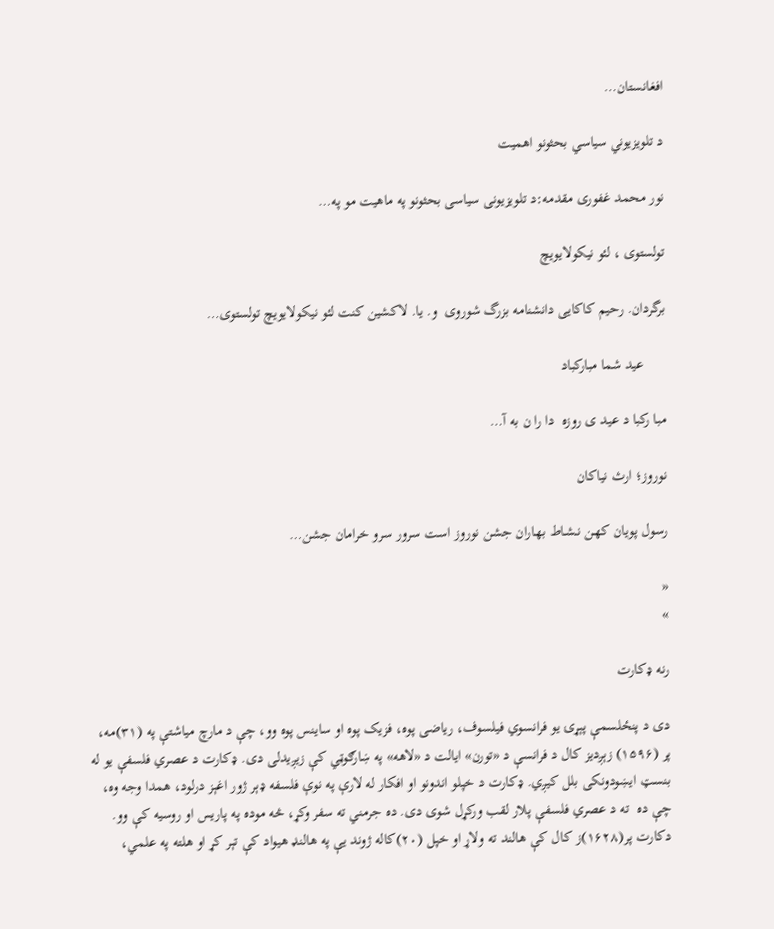افغانستان…

د تلویزیوني سیاسي بحثونو اهمیت

نور محمد غفوری مقدمه:د تلویزیونی سیاسی بحثونو په ماهیت مو په…

تولستوی ، لئو نیکولایویچ

برگردان. رحیم کاکایی دانشنامه بزرگ شوروی  و. یا. لاکشین کنت لئو نیکولایویچ تولستوی…

      عید شما مبارکباد

مبا رکبا د عید ی روزه  دا را ن به آ…

نوروز؛ ارث نیاکان

رسول پویان کهـن نـشـاط بهـاران جشن نوروز است سرور سرو خرامان جشن…

«
»

رنه ډکارت

دی د پنځلسمې پېړۍ یو فرانسوي فیلسوف، ریاضی پوه، فزیک پوه او ساینس پوه وو، چې د مارچ میاشتې په (۳۱)مه، پر (۱۵۹۶) زېږدیز کال د فرانسې د «تورن» ایالت د «لاهه» په ښارګوټي کې زیږیدلی دی. ډکارت د عصري فلسفې یو له بنسټ ایښودونکی بلل کیږي. ډکارت د خپلو اندونو او افکار له لارې په نوې فلسفه ډېر ژور اغېز درلود، همدا وجه وه، چې ده  ته د عصري فلسفې پلار لقب ورکړل شوی دی. ده جرمني ته سفر وکړ، څه موده په پاریس او روسیه کې وو. دکارت پر(۱۶۲۸)ز کال کې هالند ته ولاړ او خپل (۲۰)کاله ژوند یې په هالنډ هیواد کې تېر کړ او هلته په علمي،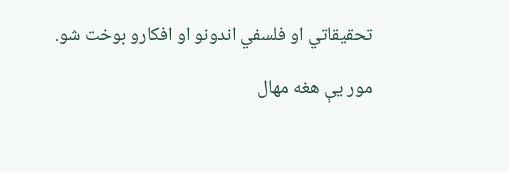تحقیقاتي او فلسفي اندونو او افکارو بوخت شو.

مور یې هغه مهال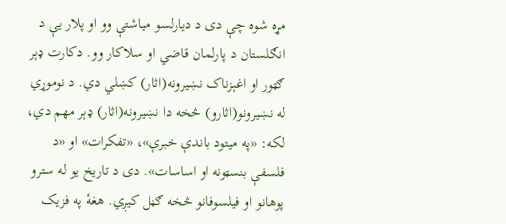مړه شوه چې دی د دیارلسو میاشتې وو او پلار یې د انګلستان د پارلمان قاضي او سلاکار وو. دکارت ډېر ګټور او اغېزناک نښیرونه(اثار) کښلي دي. د نوموړي له نښیرونو(اثارو) څخه دا نښیرونه(اثار) ډېر مهم دي، لکه: «په میتود باندې خبرې»، «تفکرات» او «د فلسفې بنسټونه او اساسات». دی د تاریخ یو له سترو پوهانو او فیلسوفانو څخه ګڼل کیږي. هغهٔ په فزیک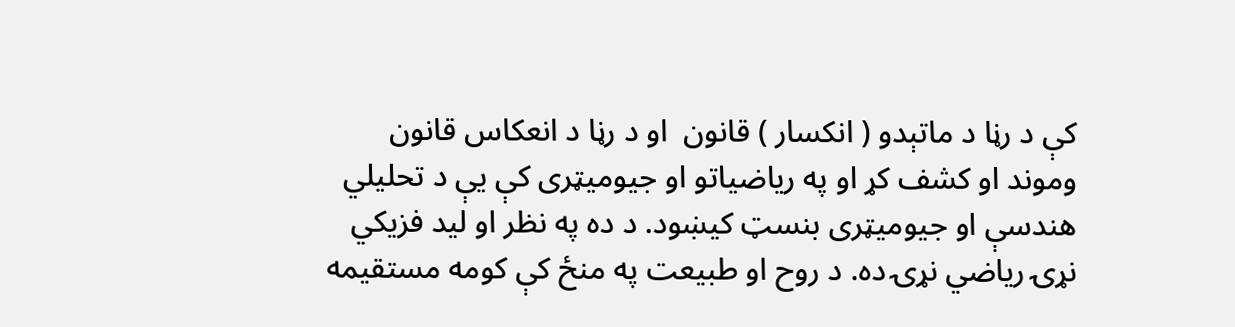کې د رڼا د ماتېدو ( انکسار ) قانون  او د رڼا د انعکاس قانون وموند او کشف کړ او په ریاضیاتو او جیومیټری کې یې د تحلیلي هندسې او جیومیټری بنسټ کیښود. د ده په نظر او لید فزیکي نړۍ ریاضي نړۍ ده. د روح او طبیعت په منځ کې کومه مستقیمه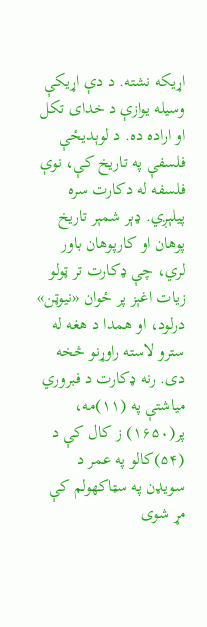اړیکه نشته. د دې اړیکې وسیله یوازې د خدای تکل او اراده ده. د لوېدیځې فلسفې په تاریخ کې، نوې فلسفه له دکارت سره پیلېږي. ډېر شمېر تاریخ پوهان او کارپوهان باور لري، چې ډکارت تر ټولو زیات اغېز پر ځوان «نیوټن» درلود، او همدا د هغه له سترو لاسته راوړنو څخه دی. رنه ډکارت د فبروري میاشتې په (۱۱)مه، پر(۱۶۵۰) ز کال کې د (۵۴)کالو په عمر د سویډن په سټاکهولم کې مړ شوی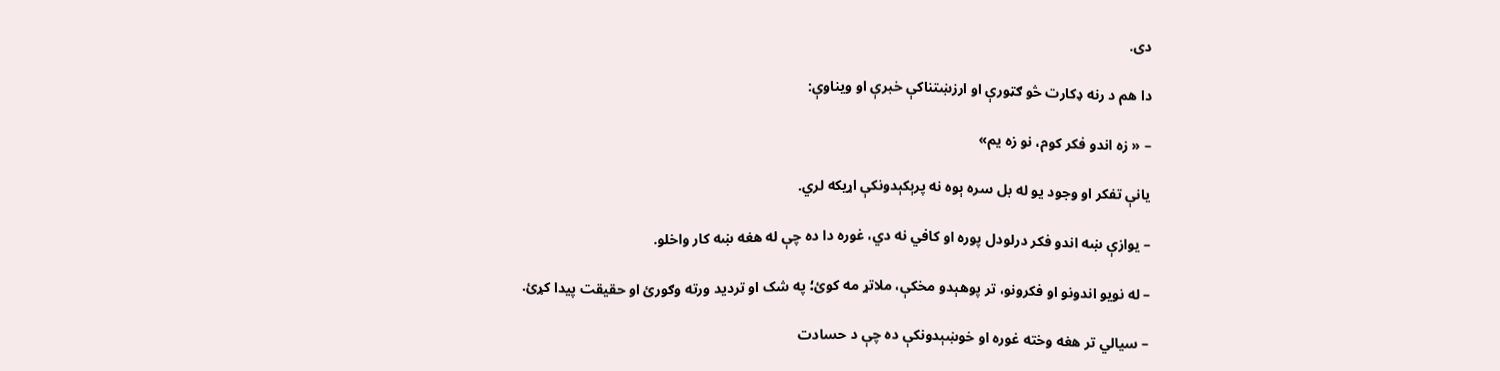دی.

دا هم د رنه ډکارت څو ګټورې او ارزښتناکې خبرې او ویناوې:

– « زه اندو فکر کوم، نو زه یم»

یانې تفکر او وجود یو له بل سره ېوه نه پرېکېدونکې اړیکه لري.

– یوازې ښه اندو فکر درلودل پوره او کافي نه دي، غوره دا ده چې له هغه ښه کار واخلو.

– له نويو اندونو او فکرونو، تر پوهېدو مخکې، ملاتړ مه کوئ؛ په شک او تردید ورته وګورئ او حقیقت پیدا کړئ.

– سیالي تر هغه وخته غوره او خوښېدونکې ده چې د حسادت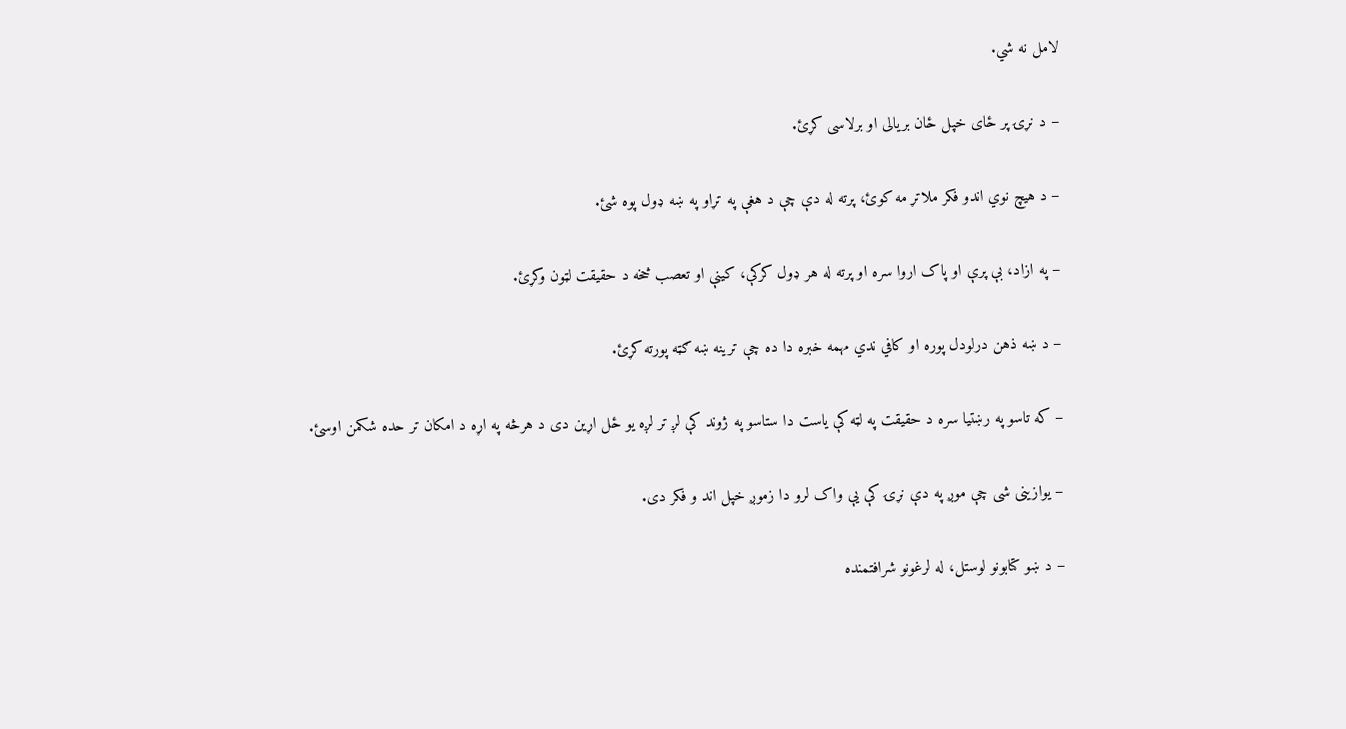لامل نه شي.

– د نړۍ پر ځای خپل ځان بریالی او برلاسی کړئ.

– د هیچ نوي اندو فکر ملاتړ مه کوئ، پرته له دې چې د هغې په تړاو په ښه ډول پوه شئ.

– په ازاد، بې پرې او پاک اروا سره او پرته له هر ډول کرکې، کینې او تعصب څخه د حقیقت لټون وکړئ.

– د ښه ذهن درلودل پوره او کافي ندي مهمه خبره دا ده چې ترینه ښه ګټه پورته کړئ.

– که تاسو په رښتیا سره د حقیقت په لټه کې یاست دا ستاسو په ژوند کې لږ تر لږه یو ځل اړین دی د هرڅه په اړه د امکان تر حده شکمن اوسئ.

– یوازینی شی چې موږ په دې نړۍ کې یې واک لرو دا زموږ خپل اند و فکر دی.

– د ښو کتابونو لوستل، له لرغونو شرافتمنده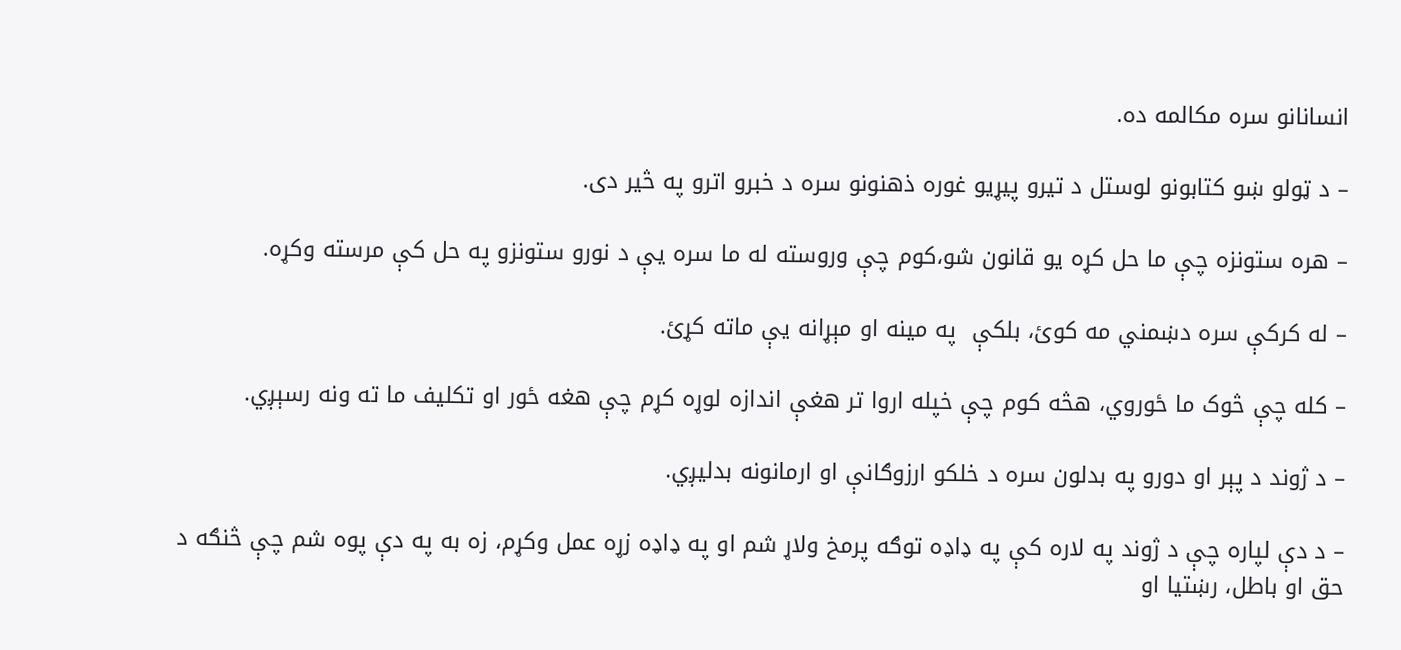انسانانو سره مکالمه ده.

– د ټولو ښو کتابونو لوستل د تیرو پیړیو غوره ذهنونو سره د خبرو اترو په څیر دی.

– هره ستونزه چې ما حل کړه یو قانون شو،کوم چې وروسته له ما سره یې د نورو ستونزو په حل کې مرسته وکړه.

– له کرکې سره دښمني مه کوئ، بلکې  په مینه او مېړانه یې ماته کړئ.

– کله چې څوک ما ځوروي، هڅه کوم چې خپله اروا تر هغې اندازه لوړه کړم چې هغه ځور او تکلیف ما ته ونه رسېږي.

– د ژوند د پېر او دورو په بدلون سره د خلکو ارزوګانې او ارمانونه بدلیږي.

– د دې لپاره چې د ژوند په لاره کې په ډاډه توګه پرمخ ولاړ شم او په ډاډه زړه عمل وکړم، زه به په دې پوه شم چې څنګه د حق او باطل، رښتیا او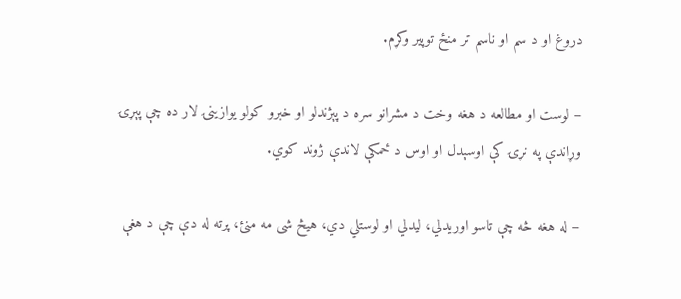دروغ او د سم او ناسم تر منځ توپیر وکړم.

– لوست او مطالعه د هغه وخت د مشرانو سره د پېژندلو او خبرو کولو یوازینۍ لار ده چې پېړۍ وړاندې په نړۍ کې اوسېدل او اوس د ځمکې لاندې ژوند کوي.

– له هغه څه چې تاسو اوریدلي، لیدلي او لوستلي دي، هیڅ شی مه منئ، پرته له دې چې د هغې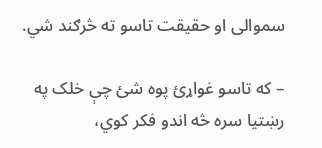سموالی او حقیقت تاسو ته څرګند شي.

– که تاسو غواړئ پوه شئ چې خلک په رښتیا سره څه اندو فکر کوي،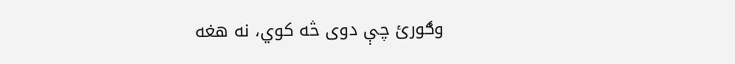وګورئ چې دوی څه کوي، نه هغه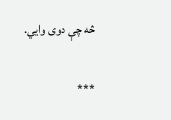څه چې دوی وايي.

***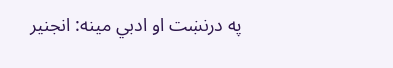په درنښت او ادبي مینه: انجنیر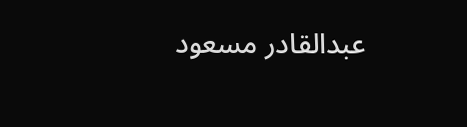عبدالقادر مسعود